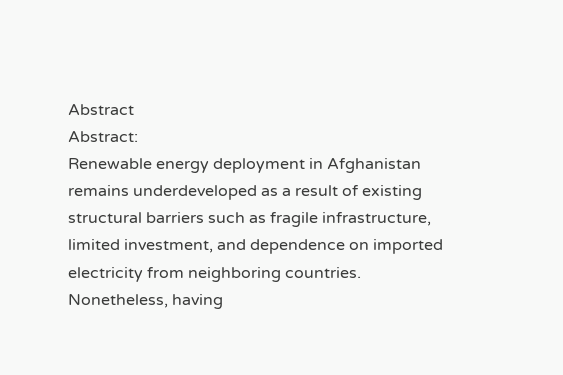Abstract
Abstract:
Renewable energy deployment in Afghanistan remains underdeveloped as a result of existing structural barriers such as fragile infrastructure, limited investment, and dependence on imported electricity from neighboring countries.
Nonetheless, having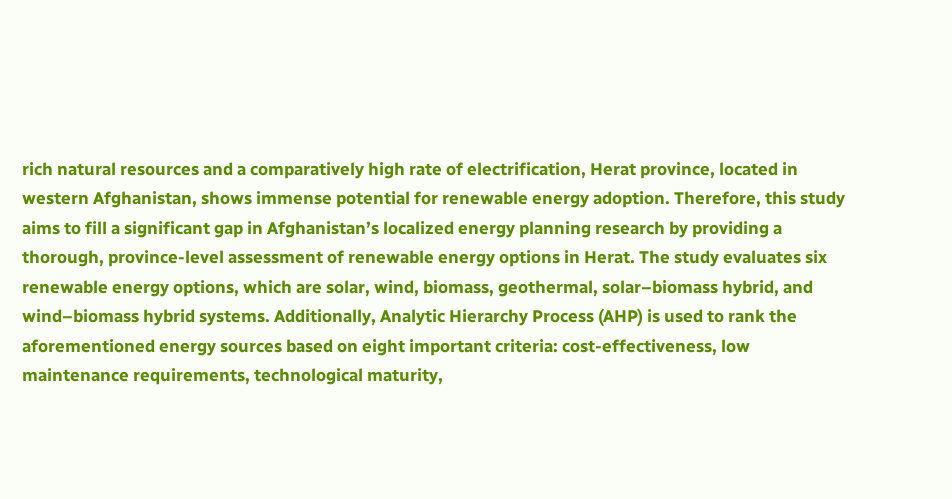rich natural resources and a comparatively high rate of electrification, Herat province, located in western Afghanistan, shows immense potential for renewable energy adoption. Therefore, this study aims to fill a significant gap in Afghanistan’s localized energy planning research by providing a thorough, province-level assessment of renewable energy options in Herat. The study evaluates six renewable energy options, which are solar, wind, biomass, geothermal, solar–biomass hybrid, and wind–biomass hybrid systems. Additionally, Analytic Hierarchy Process (AHP) is used to rank the aforementioned energy sources based on eight important criteria: cost-effectiveness, low maintenance requirements, technological maturity,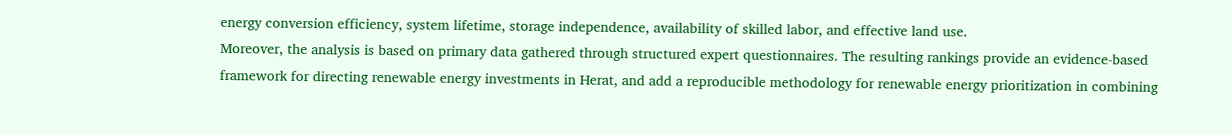energy conversion efficiency, system lifetime, storage independence, availability of skilled labor, and effective land use.
Moreover, the analysis is based on primary data gathered through structured expert questionnaires. The resulting rankings provide an evidence-based framework for directing renewable energy investments in Herat, and add a reproducible methodology for renewable energy prioritization in combining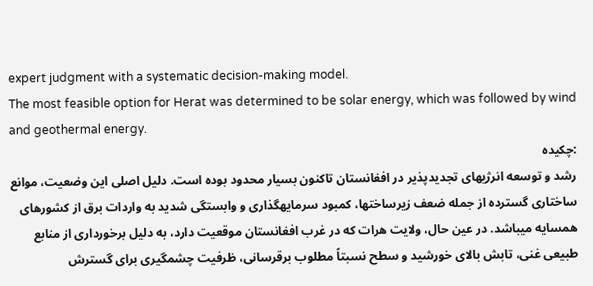expert judgment with a systematic decision-making model.
The most feasible option for Herat was determined to be solar energy, which was followed by wind and geothermal energy.
:چکیده
رشد و توسعه انرژیهای تجدیدپذیر در افغانستان تاکنون بسیار محدود بوده است. دلیل اصلی این وضعیت، موانع ساختاری گسترده از جمله ضعف زیرساختها، کمبود سرمایهگذاری و وابستگی شدید به واردات برق از کشورهای همسایه میباشد. در عین حال، ولایت هرات که در غرب افغانستان موقعیت دارد، به دلیل برخورداری از منابع طبیعی غنی، تابش بالای خورشید و سطح نسبتاً مطلوب برقرسانی، ظرفیت چشمگیری برای گسترش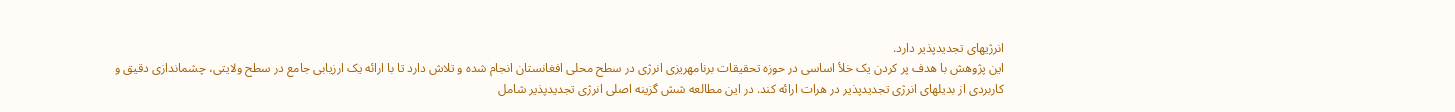انرژیهای تجدیدپذیر دارد.
این پژوهش با هدف پر کردن یک خلأ اساسی در حوزه تحقیقات برنامهریزی انرژی در سطح محلی افغانستان انجام شده و تلاش دارد تا با ارائه یک ارزیابی جامع در سطح ولایتی، چشماندازی دقیق و کاربردی از بدیلهای انرژی تجدیدپذیر در هرات ارائه کند. در این مطالعه شش گزینه اصلی انرژی تجدیدپذیر شامل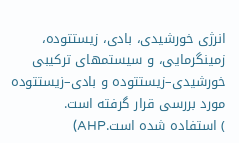انرژی خورشیدی، بادی، زیستتوده، زمینگرمایی، و سیستمهای ترکیبی خورشیدی–زیستتوده و بادی–زیستتوده مورد بررسی قرار گرفته است.
) استفاده شده است.AHP)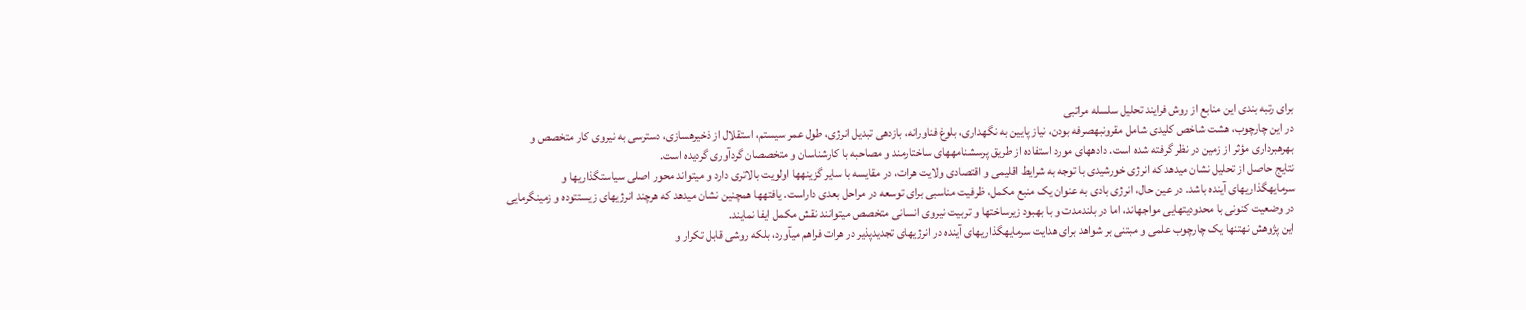برای رتبه بندی این منابع از روش فرایند تحلیل سلسله مراتبی
در این چارچوب، هشت شاخص کلیدی شامل مقرونبهصرفه بودن، نیاز پایین به نگهداری، بلوغ فناورانه، بازدهی تبدیل انرژی، طول عمر سیستم، استقلال از ذخیرهسازی، دسترسی به نیروی کار متخصص و بهرهبرداری مؤثر از زمین در نظر گرفته شده است. دادههای مورد استفاده از طریق پرسشنامههای ساختارمند و مصاحبه با کارشناسان و متخصصان گردآوری گردیده است.
نتایج حاصل از تحلیل نشان میدهد که انرژی خورشیدی با توجه به شرایط اقلیمی و اقتصادی ولایت هرات، در مقایسه با سایر گزینهها اولویت بالاتری دارد و میتواند محور اصلی سیاستگذاریها و سرمایهگذاریهای آینده باشد. در عین حال، انرژی بادی به عنوان یک منبع مکمل، ظرفیت مناسبی برای توسعه در مراحل بعدی داراست. یافتهها همچنین نشان میدهد که هرچند انرژیهای زیستتوده و زمینگرمایی در وضعیت کنونی با محدودیتهایی مواجهاند، اما در بلندمدت و با بهبود زیرساختها و تربیت نیروی انسانی متخصص میتوانند نقش مکمل ایفا نمایند.
این پژوهش نهتنها یک چارچوب علمی و مبتنی بر شواهد برای هدایت سرمایهگذاریهای آینده در انرژیهای تجدیدپذیر در هرات فراهم میآورد، بلکه روشی قابل تکرار و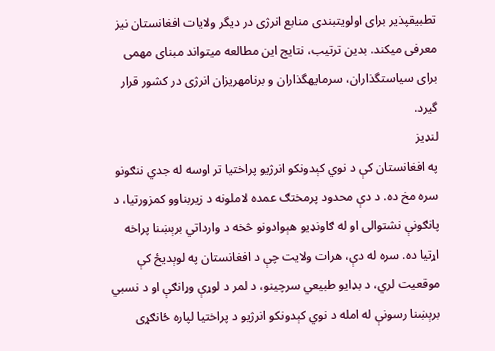تطبیقپذیر برای اولویتبندی منابع انرژی در دیگر ولایات افغانستان نیز معرفی میکند. بدین ترتیب، نتایج این مطالعه میتواند مبنای مهمی برای سیاستگذاران، سرمایهگذاران و برنامهریزان انرژی در کشور قرار گیرد.
لنډیز
په افغانستان کې د نوي کېدونکو انرژيو پراختيا تر اوسه له جدي ننګونو سره مخ ده. د دې محدود پرمختګ عمده لاملونه د زیربناوو کمزورتیا، د پانګونې نشتوالی او له ګاونډیو هېوادونو څخه د وارداتي برېښنا پراخه اړتیا ده. سره له دې، هرات ولایت چې د افغانستان په لوېديځ کې موقعيت لري، د بډایو طبیعي سرچینو، د لمر د لوړې وړانګې او د نسبي برېښنا رسونې له امله د نوي کېدونکو انرژيو د پراختیا لپاره ځانګړی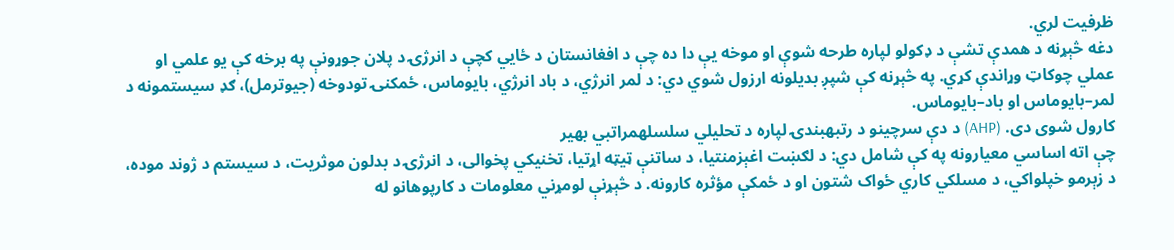ظرفیت لري.
دغه څېړنه د همدې تشې د ډکولو لپاره طرحه شوې او موخه یې دا ده چې د افغانستان د ځايي کچې د انرژۍ د پلان جوړونې په برخه کې یو علمي او عملي چوکاټ وړاندې کړي. په څېړنه کې شپږ بدیلونه ارزول شوي دي: د لمر انرژي، د باد انرژي، بایوماس، ځمکنۍ تودوخه (جیوترمل)، ګډ سیستمونه د لمر–بایوماس او باد–بایوماس.
کارول شوی دی. (AHP) د دې سرچینو د رتبهبندۍ لپاره د تحلیلي سلسلهمراتبي بهیر
چې اته اساسي معیارونه په کې شامل دي: د لګښت اغېزمنتیا، د ساتنې ټيټه اړتیا، تخنیکي پخوالی، د انرژۍ د بدلون موثریت، د سیستم د ژوند موده، د زېرمو خپلواکي، د مسلکي کاري ځواک شتون او د ځمکې مؤثره کارونه. د څېړنې لومړني معلومات د کارپوهانو له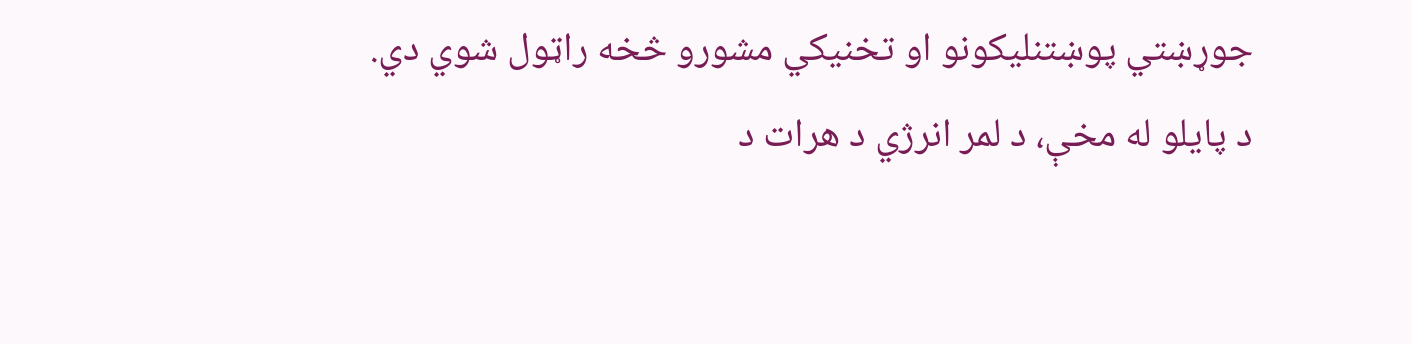جوړښتي پوښتنلیکونو او تخنیکي مشورو څخه راټول شوي دي.
د پایلو له مخې، د لمر انرژي د هرات د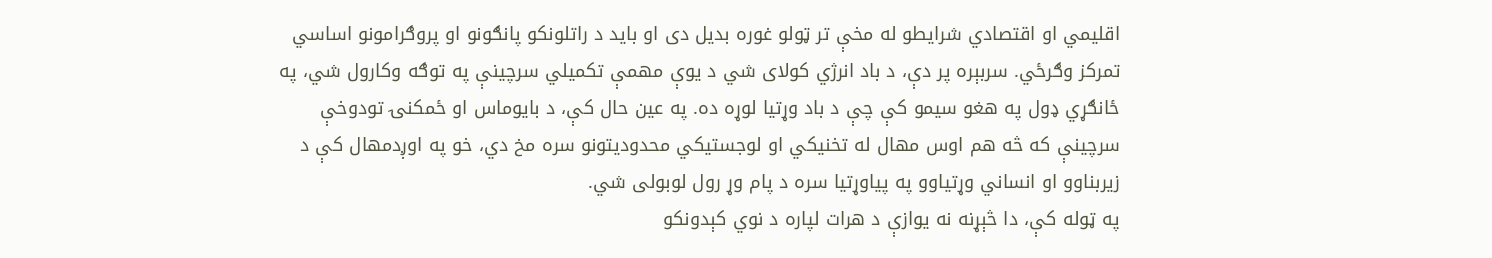اقلیمي او اقتصادي شرایطو له مخې تر ټولو غوره بدیل دی او باید د راتلونکو پانګونو او پروګرامونو اساسي تمرکز وګرځي. سربېره پر دې، د باد انرژي کولای شي د یوې مهمې تکمیلي سرچینې په توګه وکارول شي، په ځانګړي ډول په هغو سیمو کې چې د باد وړتیا لوړه ده. په عین حال کې، د بایوماس او ځمکنۍ تودوخې سرچینې که څه هم اوس مهال له تخنیکي او لوجستیکي محدودیتونو سره مخ دي، خو په اوږدمهال کې د زیربناوو او انساني وړتیاوو په پیاوړتیا سره د پام وړ رول لوبولی شي.
په ټوله کې، دا څېړنه نه یوازې د هرات لپاره د نوي کېدونکو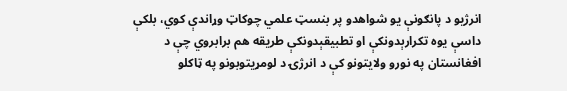انرژيو د پانګونې یو شواهدو پر بنسټ علمي چوکاټ وړاندې کوي، بلکې داسې یوه تکرارېدونکې او تطبیقېدونکې طریقه هم برابروي چې د افغانستان په نورو ولایتونو کې د انرژۍ د لومړیتوبونو په ټاکلو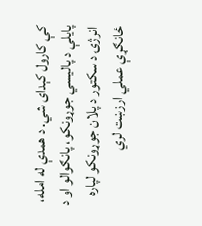کې کارول کېدای شي. د همدې له امله، پایلې د پالیسي جوړونکو، پانګوالو او د انرژۍ د سکتور د پلان جوړونکو لپاره ځانګړې عملي ارزښت لري